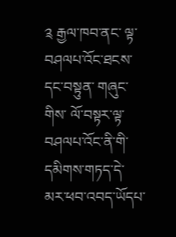༉ རྒྱལ་ཁབ་ནང་ ལྟ་བཤལཔ་འོང་ཐངས་དང་བསྟུན་ གཞུང་གིས་ ལོ་བསྟར་ལྟ་བཤལཔ་འོང་ནི་གི་ དམིགས་གཏད་དེ་ མར་ཕབ་འབད་ཡོདཔ་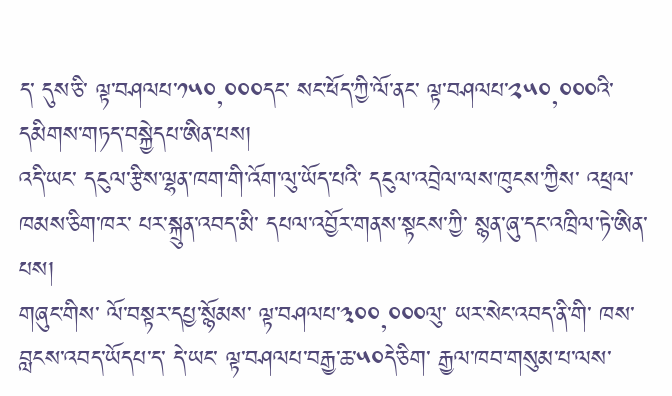ད་ དུས་ཅི་ ལྟ་བཤལཔ་༡༥༠,༠༠༠དང་ སང་ཕོད་ཀྱི་ལོ་ནང་ ལྟ་བཤལཔ་༢༥༠,༠༠༠འི་ དམིགས་གཏད་བསྐྱེདཔ་ཨིན་པས།
འདི་ཡང་ དངུལ་རྩིས་ལྷན་ཁག་གི་འོག་ལུ་ཡོད་པའི་ དངུལ་འབྲེལ་ལས་ཁུངས་ཀྱིས་ འཕྲལ་ཁམས་ཅིག་ཁར་ པར་སྐྲུན་འབད་མི་ དཔལ་འབྱོར་གནས་སྟངས་ཀྱི་ སྙན་ཞུ་དང་འཁྲིལ་ཏེ་ཨིན་པས།
གཞུང་གིས་ ལོ་བསྟར་དཔྱ་སྙོམས་ ལྟ་བཤལཔ་༣༠༠,༠༠༠ལུ་ ཡར་སེང་འབད་ནི་གི་ ཁས་བླངས་འབད་ཡོདཔ་ད་ དེ་ཡང་ ལྟ་བཤལཔ་བརྒྱ་ཆ་༥༠དེ་ཅིག་ རྒྱལ་ཁབ་གསུམ་པ་ལས་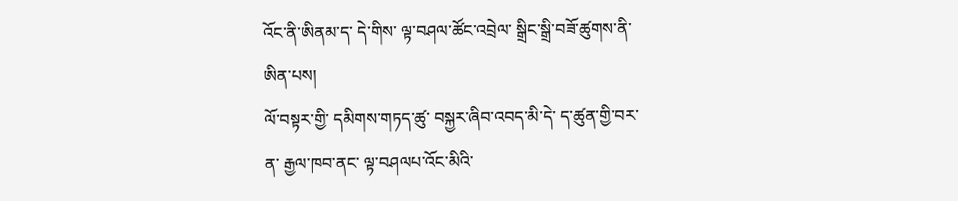འོང་ནི་ཨིནམ་ད་ དེ་གིས་ ལྟ་བཤལ་ཚོང་འབྲེལ་ སྒྲིང་སྒྲི་བཟོ་ཚུགས་ནི་ཨིན་པས།
ལོ་བསྟར་གྱི་ དམིགས་གཏད་ཚུ་ བསྐྱར་ཞིབ་འབད་མི་དེ་ ད་ཚུན་གྱི་བར་ན་ རྒྱལ་ཁབ་ནང་ ལྟ་བཤལཔ་འོང་མིའི་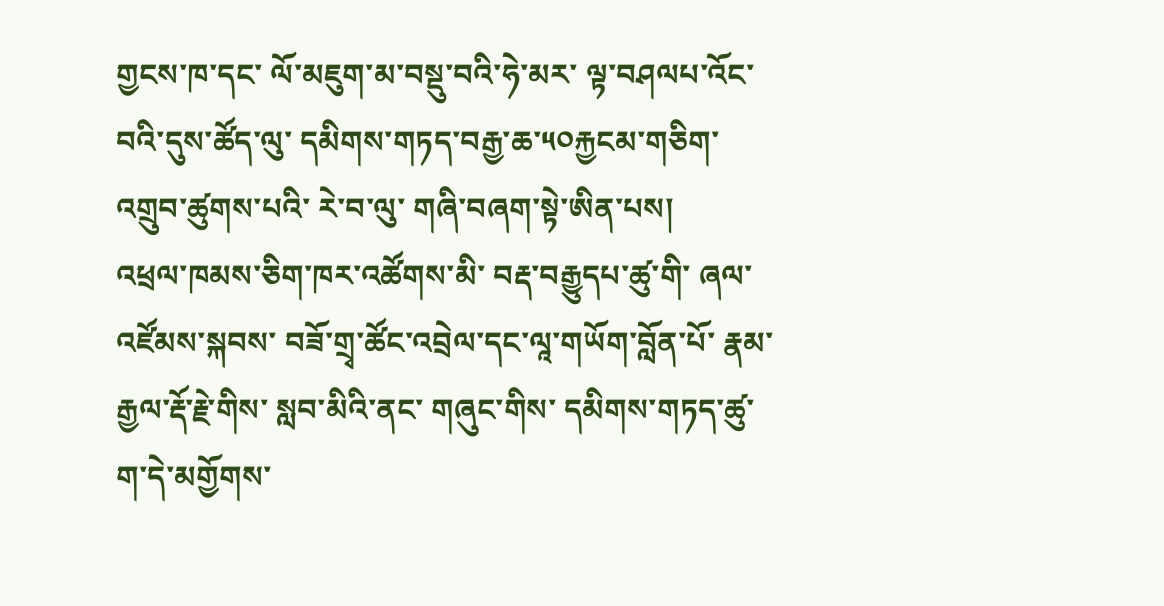གྱངས་ཁ་དང་ ལོ་མཇུག་མ་བསྡུ་བའི་ཧེ་མར་ ལྟ་བཤལཔ་འོང་བའི་དུས་ཚོད་ལུ་ དམིགས་གཏད་བརྒྱ་ཆ་༥༠རྐྱངམ་གཅིག་ འགྲུབ་ཚུགས་པའི་ རེ་བ་ལུ་ གཞི་བཞག་སྟེ་ཨིན་པས།
འཕྲལ་ཁམས་ཅིག་ཁར་འཚོགས་མི་ བརྡ་བརྒྱུདཔ་ཚུ་གི་ ཞལ་འཛོམས་སྐབས་ བཟོ་གྲྭ་ཚོང་འབྲེལ་དང་ལཱ་གཡོག་བློན་པོ་ རྣམ་རྒྱལ་རྡོ་རྗེ་གིས་ སླབ་མིའི་ནང་ གཞུང་གིས་ དམིགས་གཏད་ཚུ་ ག་དེ་མགྱོགས་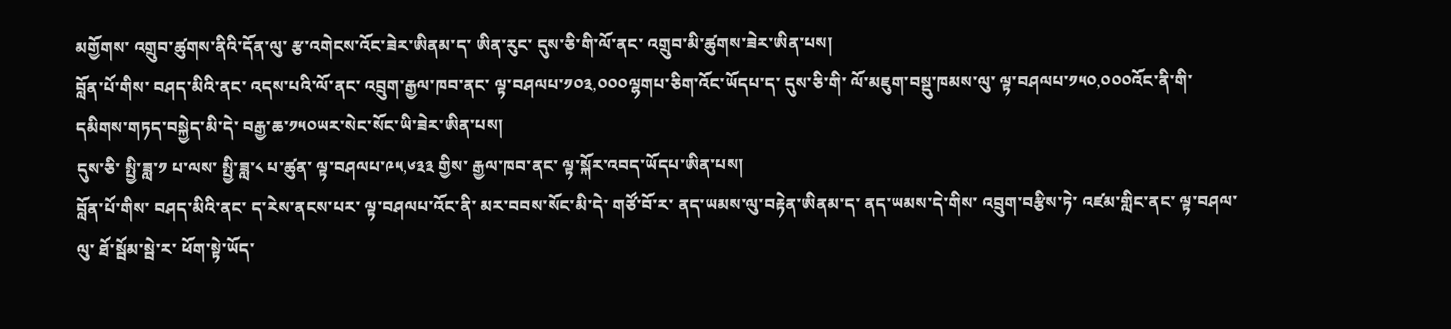མགྱོགས་ འགྲུབ་ཚུགས་ནིའི་དོན་ལུ་ རྩ་འགེངས་འོང་ཟེར་ཨིནམ་ད་ ཨིན་རུང་ དུས་ཅི་གི་ལོ་ནང་ འགྲུབ་མི་ཚུགས་ཟེར་ཨིན་པས།
བློན་པོ་གིས་ བཤད་མིའི་ནང་ འདས་པའི་ལོ་ནང་ འབྲུག་རྒྱལ་ཁབ་ནང་ ལྟ་བཤལཔ་༡༠༣,༠༠༠ལྷགཔ་ཅིག་འོང་ཡོདཔ་ད་ དུས་ཅི་གི་ ལོ་མཇུག་བསྡུ་ཁམས་ལུ་ ལྟ་བཤལཔ་༡༥༠,༠༠༠འོང་ནི་གི་ དམིགས་གཏད་བསྐྱེད་མི་དེ་ བརྒྱ་ཆ་༡༥༠ཡར་སེང་སོང་ཡི་ཟེར་ཨིན་པས།
དུས་ཅི་ སྤྱི་ཟླ་༡ པ་ལས་ སྤྱི་ཟླ་༨ པ་ཚུན་ ལྟ་བཤལཔ་༩༥,༦༣༣ གྱིས་ རྒྱལ་ཁབ་ནང་ ལྟ་སྐོར་འབད་ཡོདཔ་ཨིན་པས།
བློན་པོ་གིས་ བཤད་མིའི་ནང་ ད་རེས་ནངས་པར་ ལྟ་བཤལཔ་འོང་ནི་ མར་བབས་སོང་མི་དེ་ གཙོ་བོ་ར་ ནད་ཡམས་ལུ་བརྟེན་ཨིནམ་ད་ ནད་ཡམས་དེ་གིས་ འབྲུག་བརྩིས་ཏེ་ འཛམ་གླིང་ནང་ ལྟ་བཤལ་ལུ་ ཐོ་སྦོམ་སྦེ་ར་ ཕོག་སྟེ་ཡོད་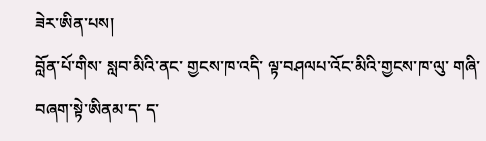ཟེར་ཨིན་པས།
བློན་པོ་གིས་ སླབ་མིའི་ནང་ གྱངས་ཁ་འདི་ ལྟ་བཤལཔ་འོང་མིའི་གྱངས་ཁ་ལུ་ གཞི་བཞག་སྟེ་ཨིནམ་ད་ ད་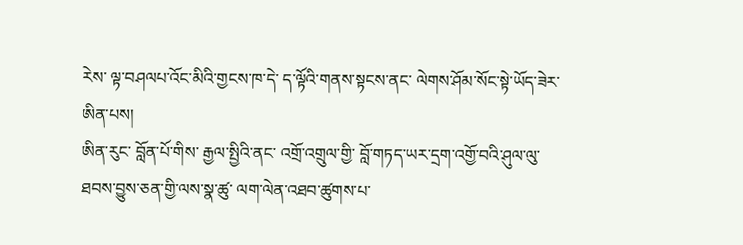རེས་ ལྟ་བཤལཔ་འོང་མིའི་གྱངས་ཁ་དེ་ ད་ལྟོའི་གནས་སྟངས་ནང་ ལེགས་ཤོམ་སོང་སྟེ་ཡོད་ཟེར་ཨིན་པས།
ཨིན་རུང་ བློན་པོ་གིས་ རྒྱལ་སྤྱིའི་ནང་ འགྲོ་འགྲུལ་གྱི་ བློ་གཏད་ཡར་དྲག་འགྱོ་བའི་ཤུལ་ལུ་ ཐབས་བྱུས་ཅན་གྱི་ལས་སྣ་ཚུ་ ལག་ལེན་འཐབ་ཚུགས་པ་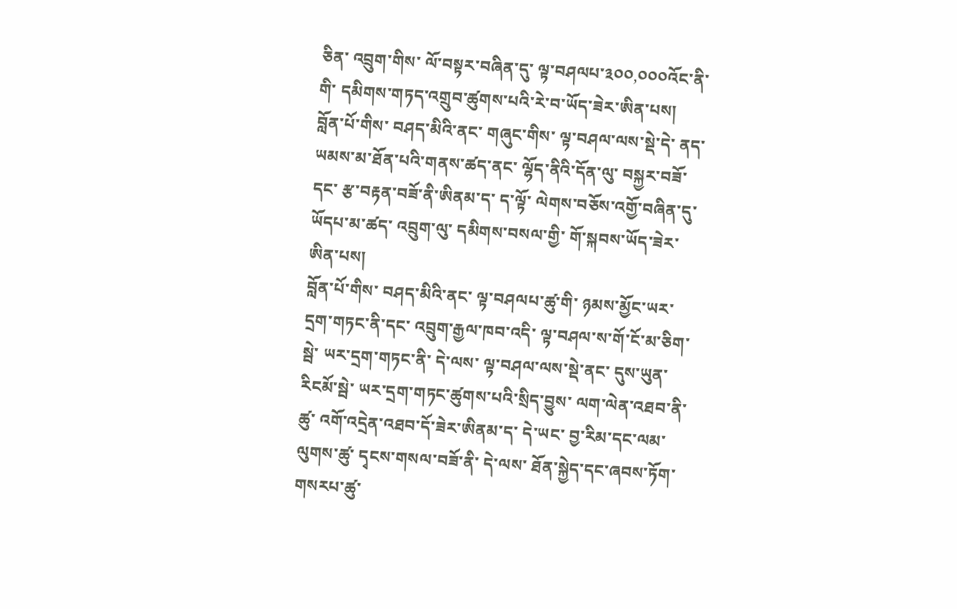ཅིན་ འབྲུག་གིས་ ལོ་བསྟར་བཞིན་དུ་ ལྟ་བཤལཔ་༣༠༠,༠༠༠འོང་ནི་གི་ དམིགས་གཏད་འགྲུབ་ཚུགས་པའི་རེ་བ་ཡོད་ཟེར་ཨིན་པས།
བློན་པོ་གིས་ བཤད་མིའི་ནང་ གཞུང་གིས་ ལྟ་བཤལ་ལས་སྡེ་དེ་ ནད་ཡམས་མ་ཐོན་པའི་གནས་ཚད་ནང་ ལྷོད་ནིའི་དོན་ལུ་ བསྐྱར་བཟོ་དང་ རྩ་བརྟན་བཟོ་ནི་ཨིནམ་ད་ ད་ལྟོ་ ལེགས་བཅོས་འགྱོ་བཞིན་དུ་ཡོདཔ་མ་ཚད་ འབྲུག་ལུ་ དམིགས་བསལ་གྱི་ གོ་སྐབས་ཡོད་ཟེར་ཨིན་པས།
བློན་པོ་གིས་ བཤད་མིའི་ནང་ ལྟ་བཤལཔ་ཚུ་གི་ ཉམས་མྱོང་ཡར་དྲག་གཏང་ནི་དང་ འབྲུག་རྒྱལ་ཁབ་འདི་ ལྟ་བཤལ་ས་གོ་ངོ་མ་ཅིག་སྦེ་ ཡར་དྲག་གཏང་ནི་ དེ་ལས་ ལྟ་བཤལ་ལས་སྡེ་ནང་ དུས་ཡུན་རིངམོ་སྦེ་ ཡར་དྲག་གཏང་ཚུགས་པའི་སྲིད་བྱུས་ ལག་ལེན་འཐབ་ནི་ཚུ་ འགོ་འདྲེན་འཐབ་དོ་ཟེར་ཨིནམ་ད་ དེ་ཡང་ བྱ་རིམ་དང་ལམ་ལུགས་ཚུ་ དྭངས་གསལ་བཟོ་ནི་ དེ་ལས་ ཐོན་སྐྱེད་དང་ཞབས་ཏོག་གསརཔ་ཚུ་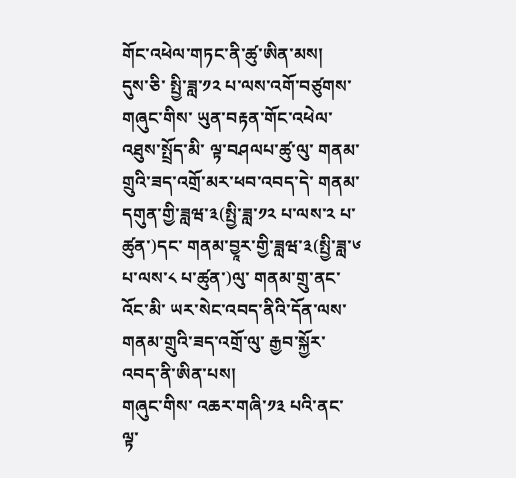གོང་འཕེལ་གཏང་ནི་ཚུ་ཨིན་མས།
དུས་ཅི་ སྤྱི་ཟླ་༡༢ པ་ལས་འགོ་བཙུགས་ གཞུང་གིས་ ཡུན་བརྟན་གོང་འཕེལ་འཐུས་སྤྲོད་མི་ ལྟ་བཤལཔ་ཚུ་ལུ་ གནམ་གྲུའི་ཟད་འགྲོ་མར་ཕབ་འབད་དེ་ གནམ་དགུན་གྱི་ཟླཝ་༣(སྤྱི་ཟླ་༡༢ པ་ལས་༢ པ་ཚུན་)དང་ གནམ་བྱཱར་གྱི་ཟླཝ་༣(སྤྱི་ཟླ་༦ པ་ལས་༨ པ་ཚུན་)ལུ་ གནམ་གྲུ་ནང་འོང་མི་ ཡར་སེང་འབད་ནིའི་དོན་ལས་ གནམ་གྲུའི་ཟད་འགྲོ་ལུ་ རྒྱབ་སྐྱོར་འབད་ནི་ཨིན་པས།
གཞུང་གིས་ འཆར་གཞི་༡༣ པའི་ནང་ ལྟ་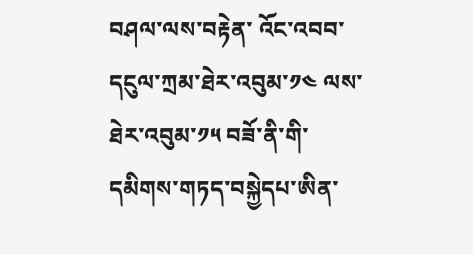བཤལ་ལས་བརྟེན་ འོང་འབབ་དངུལ་ཀྲམ་ཐེར་འབུམ་༡༤ ལས་ ཐེར་འབུམ་༡༥ བཟོ་ནི་གི་ དམིགས་གཏད་བསྐྱེདཔ་ཨིན་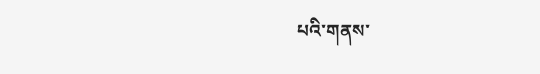པའི་གནས་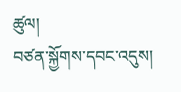ཚུལ།
བཙན་སྐྱོགས་དབང་འདུས།